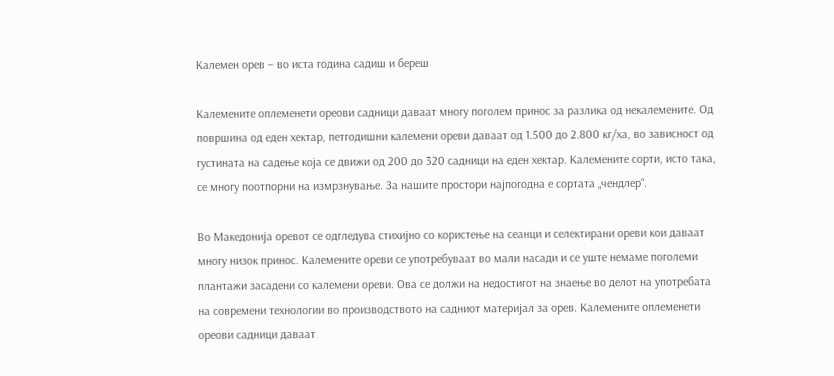Калемен орев – во иста година садиш и береш

Калемените оплеменети ореови садници даваат многу поголем принос за разлика од некалемените. Од површина од еден хектар, петгодишни калемени ореви даваат од 1.500 до 2.800 кг/ха, во зависност од густината на садење која се движи од 200 до 320 садници на еден хектар. Калемените сорти, исто така, се многу поотпорни на измрзнување. За нашите простори најпогодна е сортата „чендлер“.

Во Македонија оревот се одгледува стихијно со користење на сеанци и селектирани ореви кои даваат многу низок принос. Калемените ореви се употребуваат во мали насади и се уште немаме поголеми плантажи засадени со калемени ореви. Ова се должи на недостигот на знаење во делот на употребата на современи технологии во производството на садниот материјал за орев. Калемените оплеменети ореови садници даваат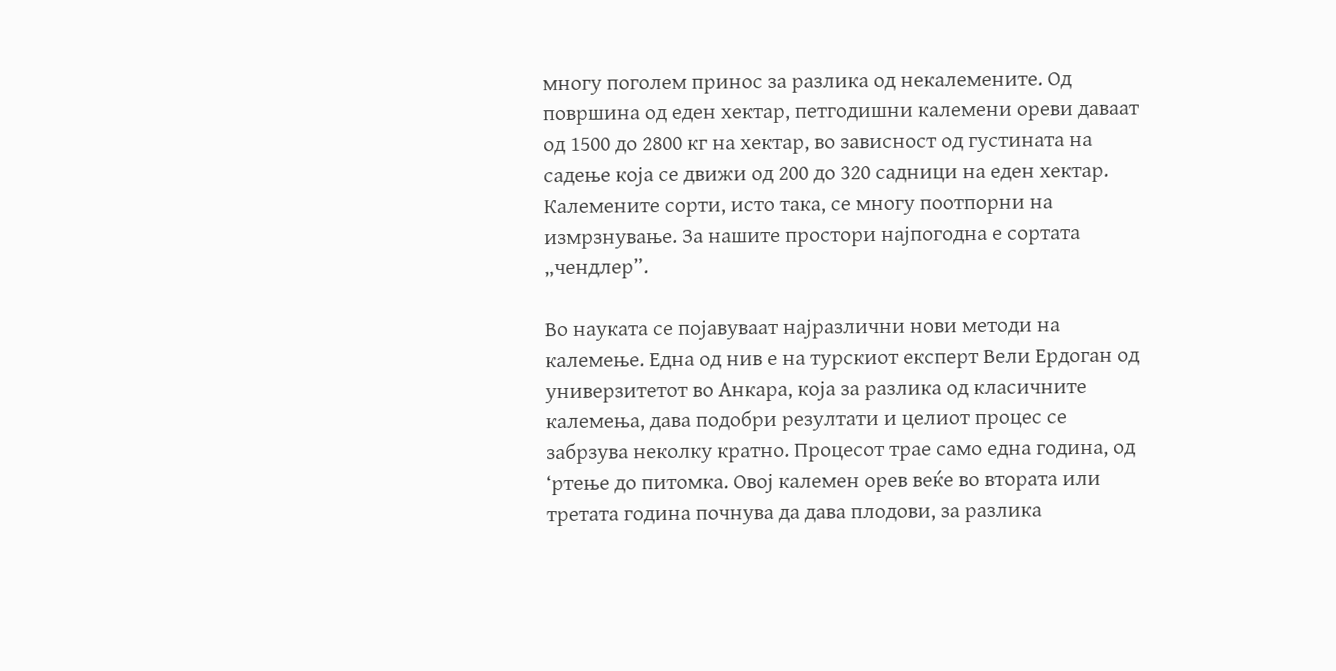многу поголем принос за разлика од некалемените. Од површина од еден хектар, петгодишни калемени ореви даваат од 1500 до 2800 кг на хектар, во зависност од густината на садење која се движи од 200 до 320 садници на еден хектар. Калемените сорти, исто така, се многу поотпорни на измрзнување. За нашите простори најпогодна е сортата „чендлер”.

Во науката се појавуваат најразлични нови методи на калемење. Една од нив е на турскиот експерт Вели Ердоган од универзитетот во Анкара, која за разлика од класичните калемења, дава подобри резултати и целиот процес се забрзува неколку кратно. Процесот трае само една година, од ‘ртење до питомка. Овој калемен орев веќе во втората или третата година почнува да дава плодови, за разлика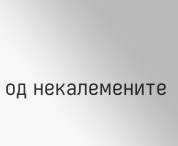од некалемените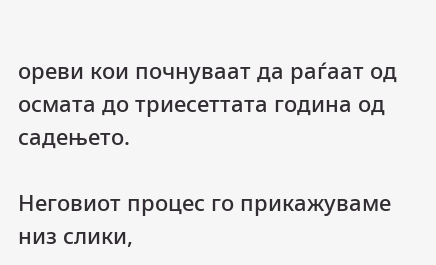ореви кои почнуваат да раѓаат од осмата до триесеттата година од садењето.

Неговиот процес го прикажуваме низ слики,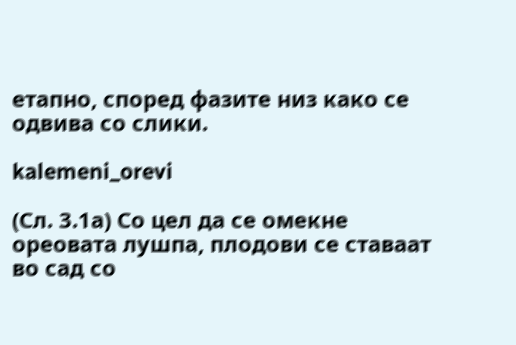етапно, според фазите низ како се одвива со слики.

kalemeni_orevi

(Сл. 3.1а) Со цел да се омекне ореовата лушпа, плодови се ставаат во сад со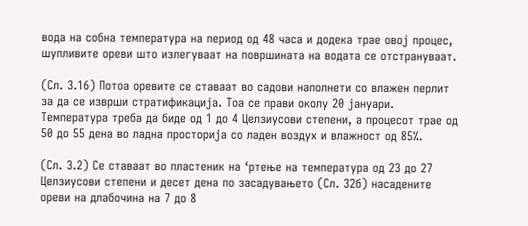вода на собна температура на период од 48 часа и додека трае овој процес, шупливите ореви што излегуваат на површината на водата се отстрануваат.

(Сл. 3.16) Потоа оревите се ставаат во садови наполнети со влажен перлит за да се изврши стратификација. Тоа се прави околу 20 јануари. Температура треба да биде од 1 до 4 Целзиусови степени, а процесот трае од 50 до 55 дена во ладна просторија со ладен воздух и влажност од 85%.

(Сл. 3.2) Се ставаат во пластеник на ‘ртење на температура од 23 до 27 Целзиусови степени и десет дена по засадувањето (Сл. 32б) насадените ореви на длабочина на 7 до 8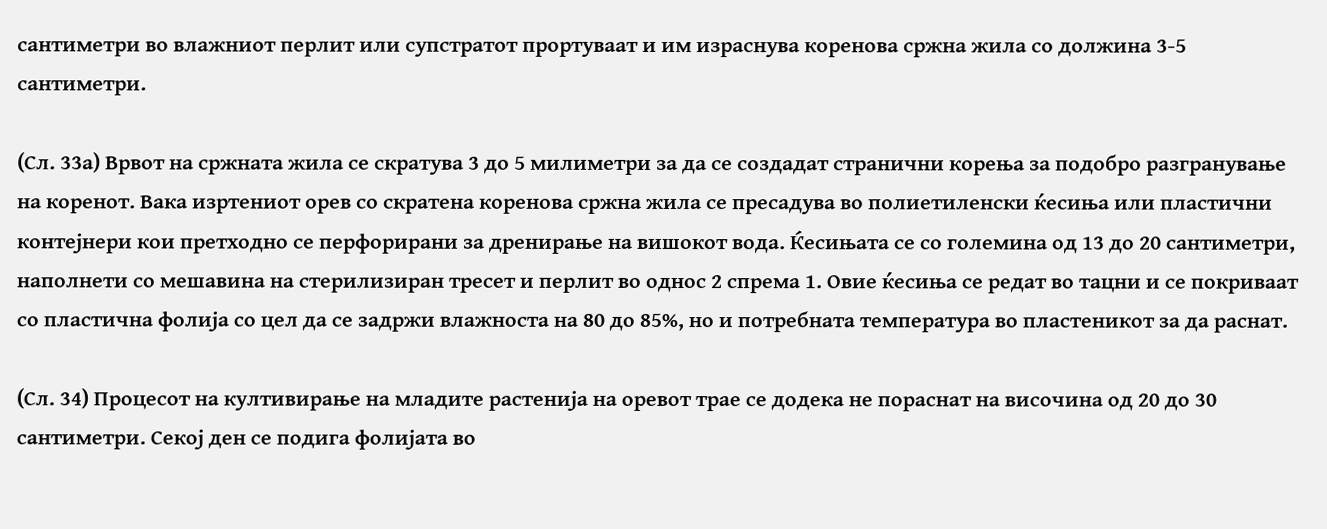сантиметри во влажниот перлит или супстратот прортуваат и им израснува коренова сржна жила со должина 3-5 сантиметри.

(Сл. 33а) Врвот на сржната жила се скратува 3 до 5 милиметри за да се создадат странични корења за подобро разгранување на коренот. Вака изртениот орев со скратена коренова сржна жила се пресадува во полиетиленски ќесиња или пластични контејнери кои претходно се перфорирани за дренирање на вишокот вода. Ќесињата се со големина од 13 до 20 сантиметри, наполнети со мешавина на стерилизиран тресет и перлит во однос 2 спрема 1. Овие ќесиња се редат во тацни и се покриваат со пластична фолија со цел да се задржи влажноста на 80 до 85%, но и потребната температура во пластеникот за да раснат.

(Сл. 34) Процесот на култивирање на младите растенија на оревот трае се додека не пораснат на височина од 20 до 30 сантиметри. Секој ден се подига фолијата во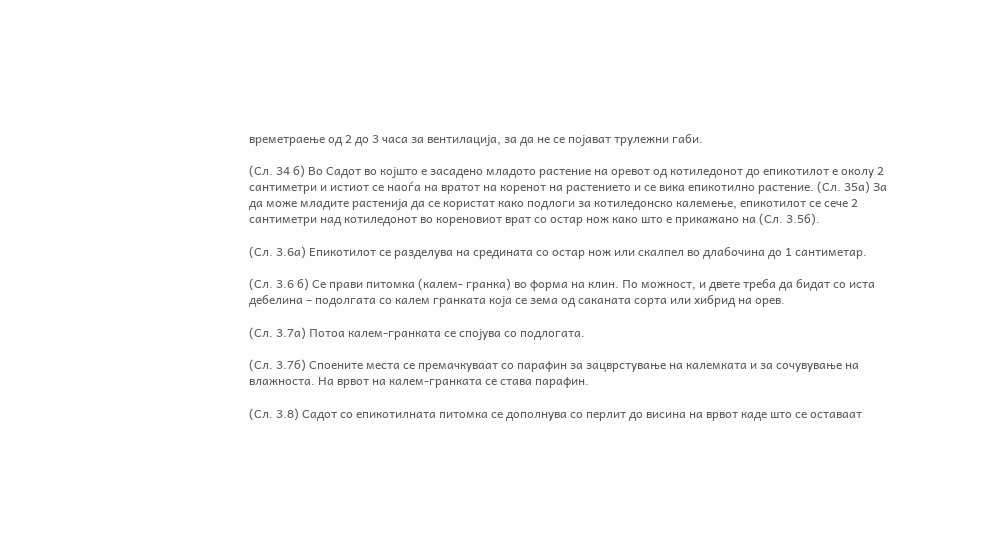времетраење од 2 до 3 часа за вентилација, за да не се појават трулежни габи.

(Сл. 34 б) Во Садот во којшто е засадено младото растение на оревот од котиледонот до епикотилот е околу 2 сантиметри и истиот се наоѓа на вратот на коренот на растението и се вика епикотилно растение. (Сл. 35а) За да може младите растенија да се користат како подлоги за котиледонско калемење, епикотилот се сече 2 сантиметри над котиледонот во кореновиот врат со остар нож како што е прикажано на (Сл. 3.5б).

(Сл. 3.6а) Епикотилот се разделува на средината со остар нож или скалпел во длабочина до 1 сантиметар.

(Сл. 3.6 б) Се прави питомка (калем- гранка) во форма на клин. По можност, и двете треба да бидат со иста дебелина – подолгата со калем гранката која се зема од саканата сорта или хибрид на орев.

(Сл. 3.7а) Потоа калем-гранката се спојува со подлогата.

(Сл. 3.7б) Споените места се премачкуваат со парафин за зацврстување на калемката и за сочувување на влажноста. На врвот на калем-гранката се става парафин.

(Сл. 3.8) Садот со епикотилната питомка се дополнува со перлит до висина на врвот каде што се оставаат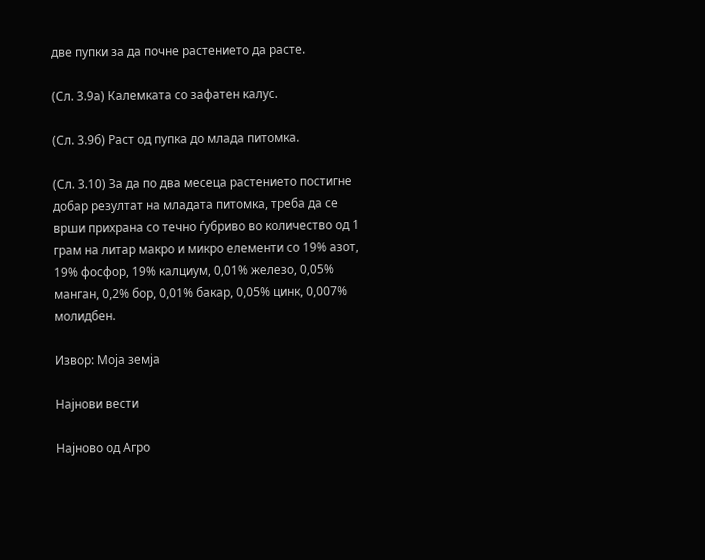две пупки за да почне растението да расте.

(Сл. 3.9а) Калемката со зафатен калус.

(Сл. 3.9б) Раст од пупка до млада питомка.

(Сл. 3.10) За да по два месеца растението постигне добар резултат на младата питомка, треба да се врши прихрана со течно ѓубриво во количество од 1 грам на литар макро и микро елементи со 19% азот, 19% фосфор, 19% калциум, 0,01% железо, 0,05% манган, 0,2% бор, 0,01% бакар, 0,05% цинк, 0,007% молидбен.

Извор: Моја земја

Најнови вести

Најново од Агро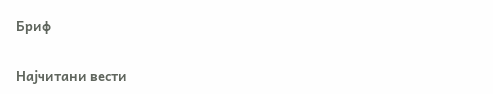Бриф

Најчитани вести